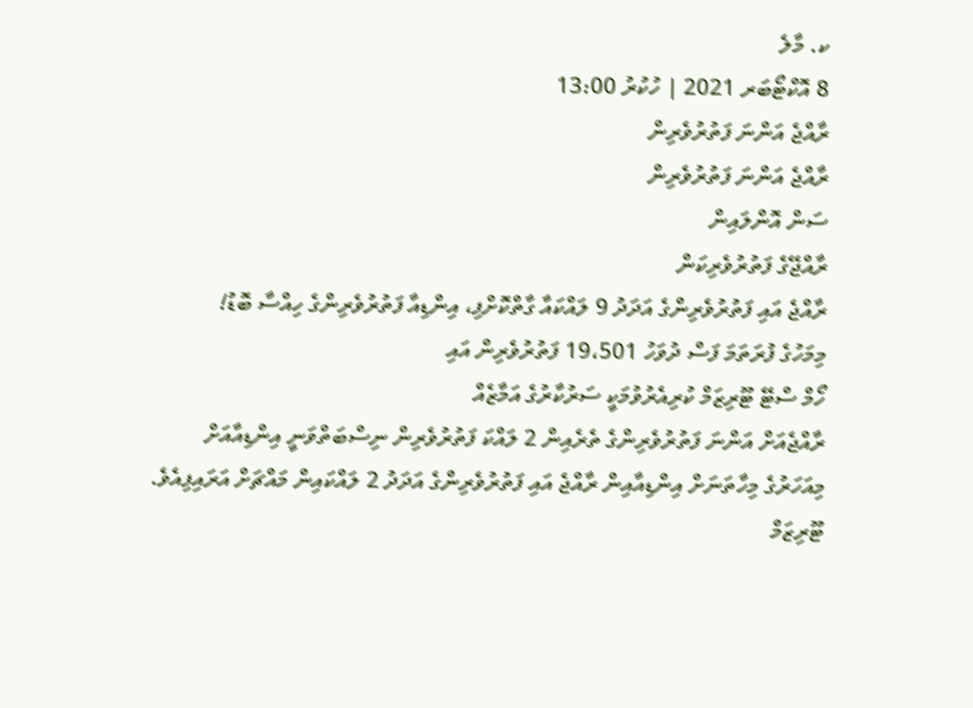ކ. މާލެ
8 އޮކްޓޯބަރ 2021 | ހުކުރު 13:00
ރާއްޖެ އަންނަ ފަތުރުވެރިން
ރާއްޖެ އަންނަ ފަތުރުވެރިން
ސަން އޮންލައިން
ރާއްޖޭގެ ފަތުރުވެރިކަން
ރާއްޖެ އައި ފަތުރުވެރިންގެ އަދަދު 9 ލައްކައާ ގާތްކޮށްފި، އިންޑިއާ ފަތުރުވެރިންގެ ހިއްސާ ބޮޑު!
މިމަހުގެ ފުރަތަމަ ފަސް ދުވަހު 19،501 ފަތުރުވެރިން އައި
ހޯމް ސްޓޭ ޓޫރިޒަމް ކުރިއެރުވުމަކީ ސަރުކާރުގެ އަމާޒެއް
ރާއްޖެއަށް އަންނަ ފަތުރުވެރިންގެ ތެރެއިން 2 ލައްކަ ފަތުރުވެރިން ނިސްބަތްވަނީ އިންޑިއާއަށް
މިއަހަރުގެ މިހާތަނަށް އިންޑިއާއިން ރާއްޖެ އައި ފަތުރުވެރިންގެ އަދަދު 2 ލައްކައިން މައްޗަށް އަރައިފިއެވެ.
ޓޫރިޒަމް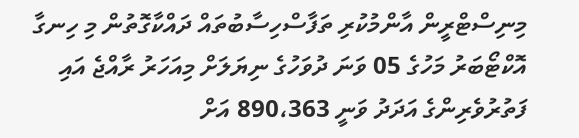މިނިސްޓްރީން އާންމުކުރި ތަފާސްހިސާބުތައް ދައްކާގޮތުން މި ހިނގާ އޮކްޓޯބަރު މަހުގެ 05 ވަނަ ދުވަހުގެ ނިޔަލަށް މިއަހަރު ރާއްޖެ އައި ފަތުރުވެރިންގެ އަދަދު ވަނީ 890،363 އަށް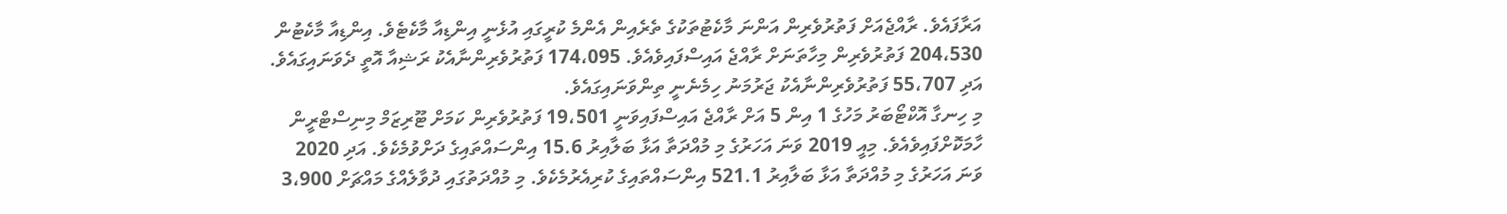އަރާފައެވެ. ރާއްޖެއަށް ފަތުރުވެރިން އަންނަ މާކެޓުތަކުގެ ތެރެއިން އެންމެ ކުރީގައި އުޅެނީ އިންޑިއާ މާކެޓެވެ. އިންޑިއާ މާކެޓުން 204،530 ފަތުރުވެރިން މިހާތަނަށް ރާއްޖެ އައިސްފައިވެއެވެ. 174،095 ފަތުރުވެރިންނާއެކު ރަޝިއާ އޮތީ ދެވަނައިގައެވެ. އަދި 55،707 ފަތުރުވެރިންނާއެކު ޖަރުމަނު ހިމެނެނީ ތިންވަނައިގައެވެ.
މި ހިނގާ އޮކްޓޯބަރު މަހުގެ 1 އިން 5 އަށް ރާއްޖެ އައިސްފައިވަނީ 19،501 ފަތުރުވެރިން ކަމަށް ޓޫރިޒަމް މިނިސްޓްރީން ހާމަކޮށްފައިވެއެވެ. މިއީ 2019 ވަނަ އަހަރުގެ މި މުއްދަތާ އަޅާ ބަލާއިރު 15.6 އިންސައްތައިގެ ދަށްވުމެކެވެ. އަދި 2020 ވަނަ އަހަރުގެ މި މުއްދަތާ އަޅާ ބަލާއިރު 521.1 އިންސައްތައިގެ ކުރިއެރުމެކެވެ. މި މުއްދަތުގައި ދުވާލެއްގެ މައްޗަށް 3،900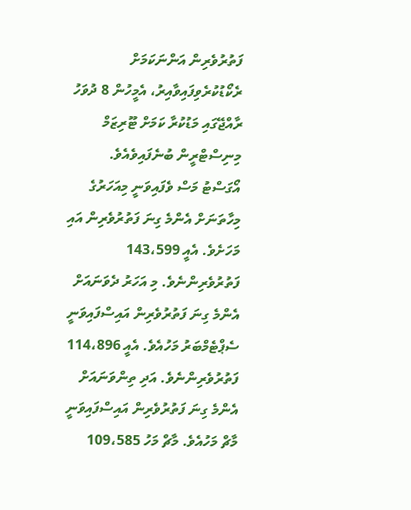ފަތުރުވެރިން އަންނަކަމަށް ރެކޯޑުކުރެވިފައިވާއިރު، އެމީހުން 8 ދުވަހު ރާއްޖޭގައި މަޑުކުރާ ކަމަށް ޓޫރިޒަމް މިނިސްޓްރީން ބުނެފައިވެއެވެ.
އޯގަސްޓު މަސް ވެފައިވަނީ މިއަހަރުގެ މިހާތަނަށް އެންމެ ގިނަ ފަތުރުވެރިން އައި މަހަށެވެ. އެއީ 143،599 ފަތުރުވެރިންނެވެ. މި އަހަރު ދެވަނައަށް އެންމެ ގިނަ ފަތުރުވެރިން އައިސްފައިވަނީ ސެޕްޓެމްބަރު މަހުއެވެ. އެއީ 114،896 ފަތުރުވެރިންނެވެ. އަދި ތިންވަނައަށް އެންމެ ގިނަ ފަތުރުވެރިން އައިސްފައިވަނީ މާޗް މަހުއެވެ. މާޗް މަހު 109،585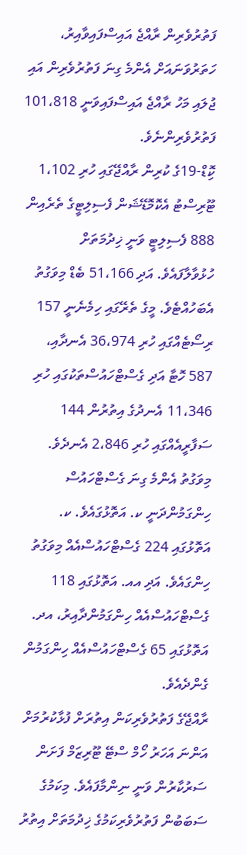ފަތުރުވެރިން ރާއްޖެ އައިސްފައިވާއިރު، ހަތަރުވަނައަށް އެންމެ ގިނަ ފަތުރުވެރިން އައި ޖުލައި މަހު ރާއްޖެ އައިސްފައިވަނީ 101،818 ފަތުރުވެރިންނެވެ.
ކޮިޑް-19ގެ ކުރިން ރާއްޖޭގައި ހުރި 1،102 ޓޫރިސްޓު އެކޮމޮޑޭޝަން ފެސިލިޓީގެ ތެރެއިން 888 ފެސިލިޓީ ވަނީ ޚިދުމަތަށް ހުޅުވާލާފައެވެ. އަދި 51،166 ބެޑް މިވަގުތު އެބަހުއްޓެވެ. މީގެ ތެރޭގައި ހިމެނެނީ 157 ރިސޯޓެއްގައި ހުރި 36،974 އެނދާއި، 587 ހޮޓާ އަދި ގެސްޓްހައުސްތަކުގައި ހުރި 11،346 އެނދުގެ އިތުރުން 144 ސަފާރީއެއްގައި ހުރި 2،846 އެނދެވެ. މިވަގުތު އެންމެ ގިނަ ގެސްޓްހައުސް ހިންގަމުންދަނީ ކ. އަތޮޅުގައެވެ. ކ. އަތޮޅުގައި 224 ގެސްޓްހައުސްއެއް މިވަގުތު ހިންގައެވެ. އަދި އއ. އަތޮޅުގައި 118 ގެސްޓްހައުސްއެއް ހިންގަމުންދާއިރު، އދ. އަތޮޅުގައި 65 ގެސްޓްހައުސްއެއް ހިންގަމުން ގެންދެއެވެ.
ރާއްޖޭގެ ފަތުރުވެރިކަން އިތުރަށް ފުޅާކުރުމަށް އަންނަ އަހަރު ހޯމް ސްޓޭ ޓޫރިޒަމް ފަށަން ސަރުކާރުން ވަނީ ނިންމާފައެވެ. މިކަމުގެ ސަބަބުން ފަތުރުވެރިކަމުގެ ޚިދުމަތަށް އިތުރު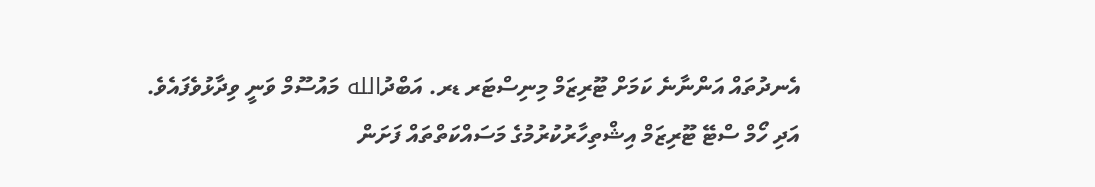އެނދުތައް އަންނާނެ ކަމަށް ޓޫރިޒަމް މިނިސްޓަރ ޑރ. އަބްދުالله މައުސޫމް ވަނީ ވިދާޅުވެފައެވެ. އަދި ހޯމް ސްޓޭ ޓޫރިޒަމް އިޝްތިހާރުކުރުމުގެ މަސައްކަތްތައް ފަށަން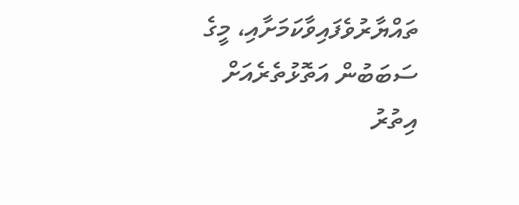ތައްޔާރުވެފައިވާކަމަށާއި، މީގެ ސަބަބުން އަތޮޅުތެރެއަށް އިތުރު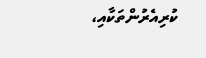ކުރިއެރުންތަކާއި،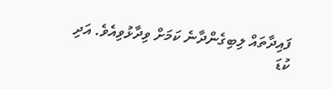ފައިދާތައް ލިބިގެންދާނެ ކަމަށް ވިދާޅުވިއެވެ. އަދި ކުޑަ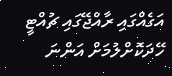އަގެއްގައި ރާއްޖޭގައި ޗުއްޓީ ހޭދަކޮށްލުމަށް އަންނަ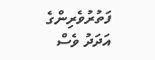ފަތުރުވެރިންގެ އަދަދު ވެސް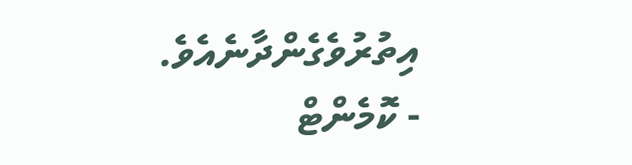އިތުރުވެގެންދާނެއެވެ.
- ކޮމެންޓް